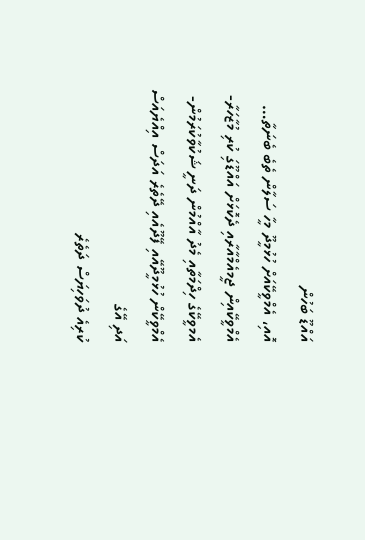އައްޑޫ ބަހުން
އޮއި، އެމްވީކޭއަށް ހުޅުމީދޫ މީހާ ސަލާން ތެބެ ބެނަތާ…
އެމްވީކޭއިން ޖީމއެމްއާރާއި ދެކޮޅަށް އައްޑޫގަި ކުރި މުޒާހަރާ- އެމވީކޭގެ ހިދްމަތާއި މެދު އާއްމުން ދަނީ ޝަކުވާކުރަމުން-
އެމްވީކޭން ހުޅުމީދޫއޭއި ފޭދޫއެއި ދޭތެރެ އަދަސް އިއްޔެއަސް އަދި އޭގެ
ކުރިއެ ދުވަހިޔަސް ދަތެރެ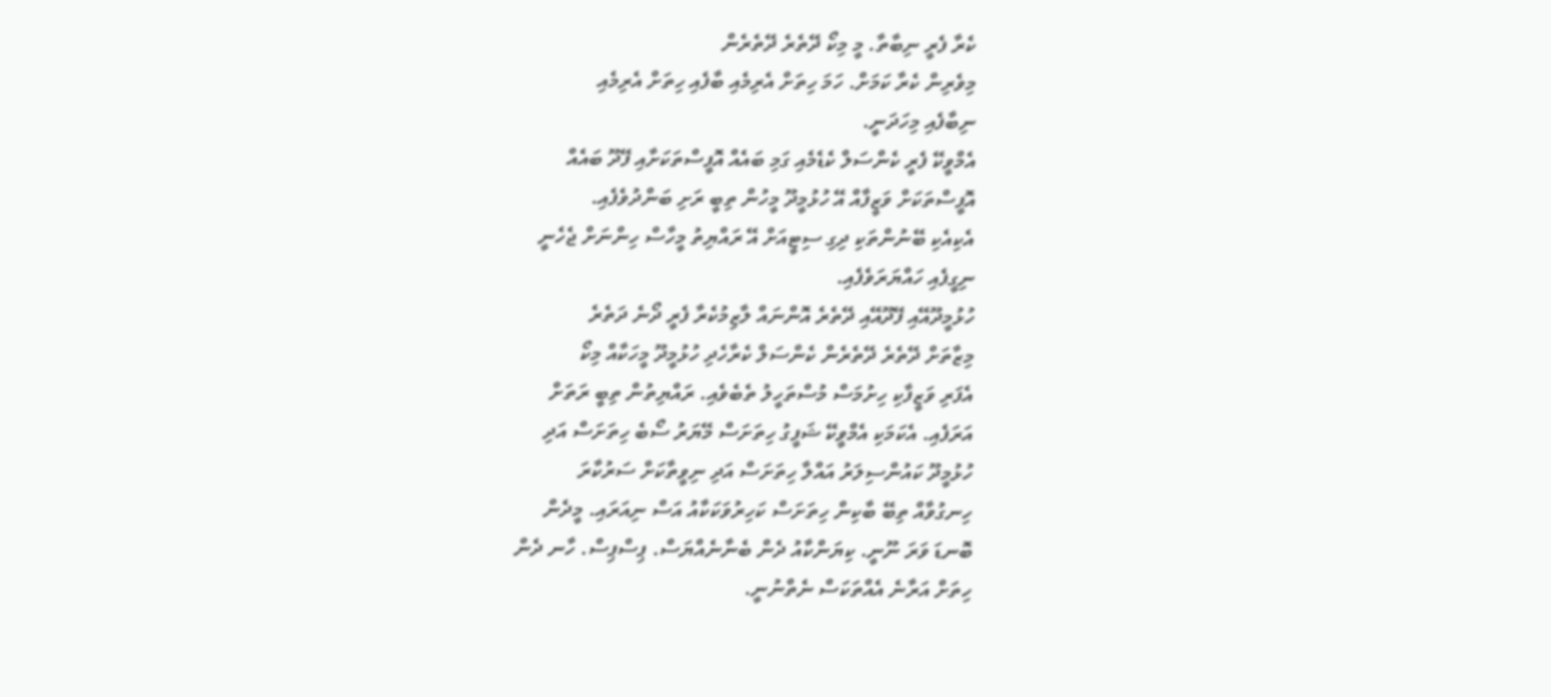ކެރާ ފެރީ ނިބާތާ. މީ މިކޯ ދޭތެރެ ދޭތެރެން
މިވެރިން ކެރާ ކަމަށް. ހަމަ ހިތަށް އެރިމެއި ބާފެއި ހިތަށް އެރިމެއި
ނިބާފެއި މިހަދަނީ.
އެމްވީކޭ ފެރީ ކެންސަލް ކެޑެމެއި ގަމި ބައެއް އޮފީސްތަކަށާއި ފޭދޫ ބައެއް
އޮފީސްތަކަށް ވަޒީފާއް އޭ ހުޅުމީދޫ މީހުން ތިބީ ރަށި ބަންދުވެފެއި.
އެކިއެކި ބޭނުންތަކި ދިގި ސިޓީއަށް އޭ ރައްޔިތު މީހާސް ހިންނަށް ޖެހެނީ
ނިގީފެއި ހައްޔަރަވެފެއި.
ހުޅުމީދޫއޭއި ފޭދޫއޭއި ދޭތެރެ އޮންނައް ލާޒިމުކެރާ ފެރީ ދޯނެ ދަތެރެ
މިޒާތަށް ދޭތެރެ ދޭތެރެން ކެންސަލް ކެރާހެދި ހުޅުމީދޫ މީހަކާއް މިކޯ
އެފަރި ވަޒީފާކި ހިށުމަސް މުސްތަހީލު ތެބެވެއި. ރައްޔިތުން ތިބީ ރަތަށް
އަރަފެއި. އެކަމަކި އެމްވީކޭ ޝަފީގު ހިތަށަސް މޭޔަރު ސޯބެ ހިތަށަސް އަދި
ހުޅުމީދޫ ކައުންސިލަރު އައްލާ ހިތަށަސް އަދި ނިވީތާކަށް ސަރުކާރަ
ހިނގުވާއް ތިބޭ ބާކިން ހިތަށަސް ކަހިރުވަކަކާއު އަސް ނިއަރައި. މީދެން
ބޮނޑަ ވަރަ ނޫނީ. ކިޔަންކާއު ދެން ބެނާނެއްޔަސް. ޕިސްޕިސް. ހާނ ދެން
ހިތަށް އަރާނެ އެއްތަކަސް ނެތްނުނީ.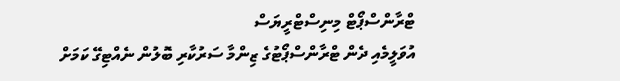ޓްރާންސްޕޯޓް މިނިސްޓްރީޔަސް
އުވަލީމެއި ދެން ޓްރާންސްޕޯޓުގެ ޒިންމާ ސަރުކާރި ބޮލުން ނެއްޓިގޭ ކަމަށް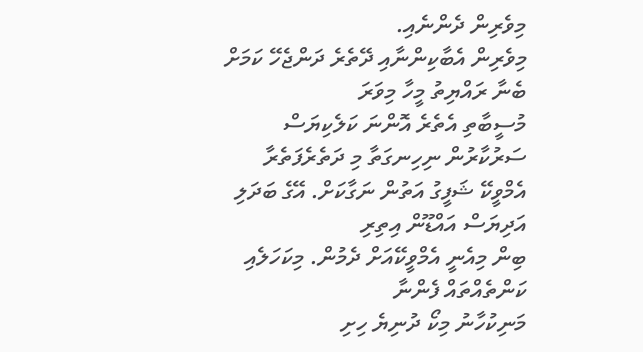މިވެރިން ދެންނެއި.
މިވެރިން އެބާކިންނާއި ދޭތެރެ ދަންޖެހޭ ކަމަށް ބެނާ ރައްޔިތު މީހާ މިވަރަ
މުސީބާތި އެތެރެ އޮންނަ ކަލެކިޔަސް ސަރުކާރުން ނިހިނގަތާ މި ދަތެރެފަތެރާ
އެމްވީކޭ ޝަފީގު އަތުން ނަގާކަށް. އޭގެ ބަދަލި އަދިޔަސް އައްޑޫން އިތިރި
ބިން މިއެނީ އެމްވީކޭއަށް ދެމުން. މިކަހަލެއި ކަންތެއްތައް ފެންނާ
މަނިކުހާނު މިކޯ ދުނިޔެ ހިށި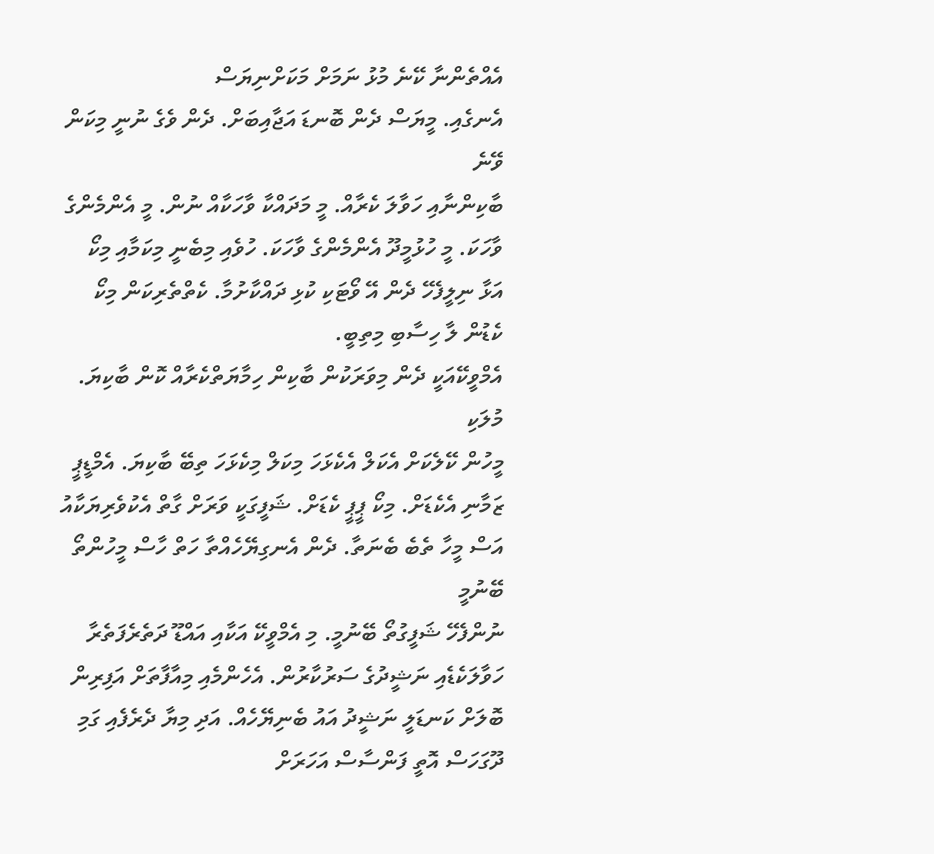އެއްތެންނާ ކޭނެ މުޅު ނަމަށް މަކަށްނިޔަސް
އެނގެއި. މީޔަސް ދެން ބޮނޑަ އަޖާއިބަށް. ދެން ވެގެ ނުނީ މިކަން ވޭނެ
ބާކިންނާއި ހަވާލަ ކެރާއް. މީ މަދައްކާ ވާހަކާއް ނުން. މީ އެންމެންގެ
ވާހަކަ. މީ ހުޅުމީދޫ އެންމެންގެ ވާހަކަ. ހުވެއި މިބެނީ މިކަމާއި މިކޯ
އަޅާ ނިލީފެހޭ ދެން އޭ ވޯޓަކި ކުޅި ދައްކާށުމާ. ކެތްތެރިކަން މިކޯ
ކެޑުން ލާ ހިސާބި މިތިބީ.
އެމްވީކޭއަކީ ދެން މިވަރަކުން ބާކިން ހިމާޔަތްކެރާއް ކޮން ބާކިޔަ. މުލަކި
މީހުން ކޭލެކަށް އެކަލް އެކެޅަހަ މިކަލް މިކެޅަހަ ތިބޭ ބާކިޔަ. އެމްޑީޕީ
ޒަމާނި އެކެޑަށް. މިކޯ ޕީޕީ ކެޑަށް. ޝަފީގަކީ ވަރަށް ގާތް އެކުވެރިޔަކާއު
އަސް މީހާ ތެބެ ބެނަތާ. ދެން އެނގިޔޭހެއްތާ ހަތް ހާސް މީހުންތޯ ބޭނުމީ
ނުންފެހޭ ޝަފީގުތޯ ބޭނުމީ. މި އެމްވީކޭ އަކާއި އައްޑޫ ދަތެރެފަތެރާ
ހަވާލަކެޑެއި ނަޝީދުގެ ސަރުކާރުން. އެހެންމެއި މިއާފާތަށް އަފިރިން
ބޮލަށް ކަނޑަލީ ނަޝީދު އައު ބެނިޔޭހެއް. އަދި މިޔާ ދެރެފެއި ގަމި
ދޫގަހަސް އޮތީ ފަންސާސް އަހަރަށް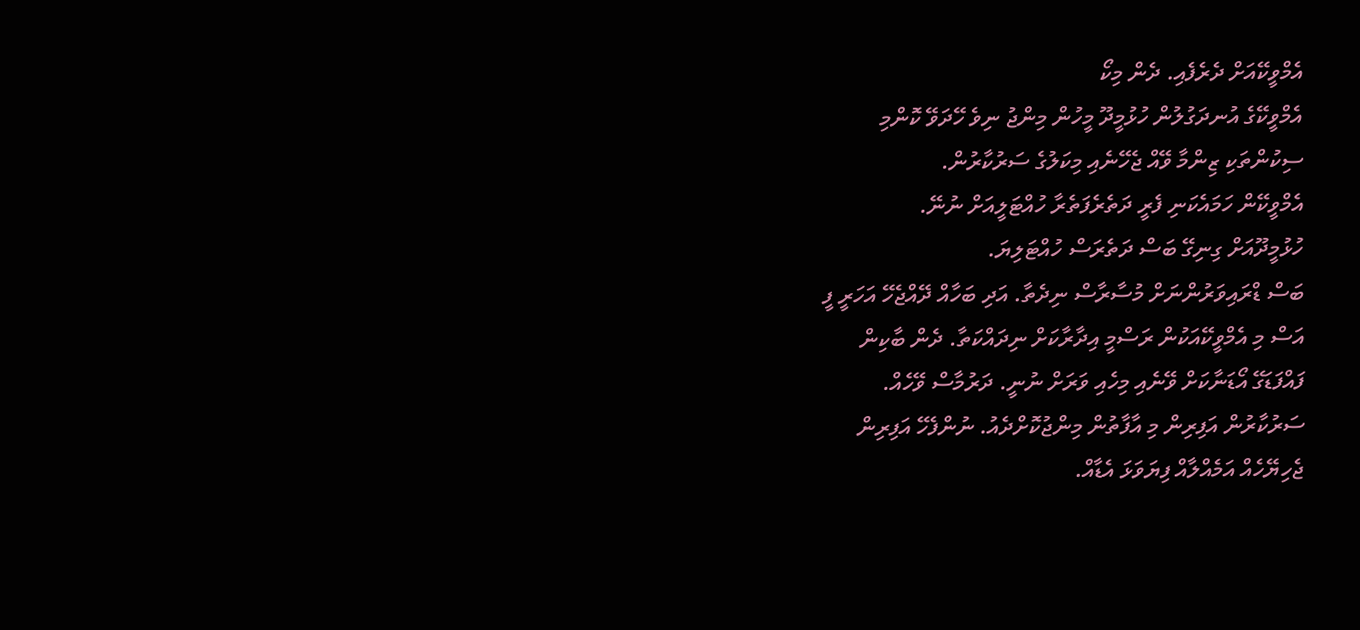އެމްވީކޭއަށް ދެރެފެއި. ދެން މިކޯ
އެމްވީކޭގެ އުނދަގުލުން ހުޅުމީދޫ މީހުން މިންޖު ނިވެ ހޭދަވޭ ކޮންމި
ސިކުންތަކި ޒިންމާ ވޭއް ޖެހޭނެއި މިކަލުގެ ސަރުކާރުން.
އެމްވީކޭން ހަމައެކަނި ފެރީ ދަތެރެފަތެރާ ހުއްޓަލީއަށް ނުނޭ.
ހުޅުމީދޫއަށް ގިނިގޭ ބަސް ދަތެރަސް ހުއްޓަލިޔަ.
ބަސް ޑްރައިވަރުންނަށް މުސާރާސް ނިދެތާ. އަދި ބަހާއް ދޭއްޖެހޭ އަހަރީ ފީ
އަސް މި އެމްވީކޭއަކުން ރަސްމީ އިދާރާކަށް ނިދައްކަތާ. ދެން ބާކިން
ފައްފަޑަގޭ އޯޑަނާކަށް ވޭނެއި މިހެއި ވަރަށް ނުނީ. ދަރުމާސް ވޭހެއް.
ސަރުކާރުން އަފިރިން މި އާފާތުން މިންޖުކޮށްދެއު. ނުންފެހޭ އަފިރިން
ޖެހިޔޭހެއް އަމެއްލާއް ފިޔަވަޅަ އެޑާއް.